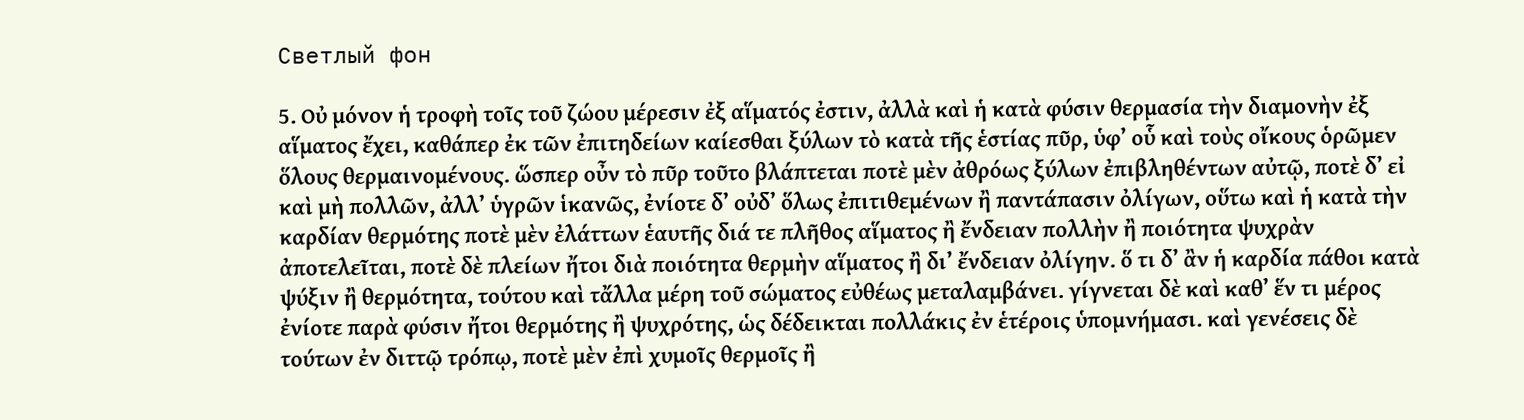Светлый фон

5. Οὐ µόνον ἡ τροφὴ τοῖς τοῦ ζώου µέρεσιν ἐξ αἵµατός ἐστιν, ἀλλὰ καὶ ἡ κατὰ φύσιν θερµασία τὴν διαµονὴν ἐξ αἵµατος ἔχει, καθάπερ ἐκ τῶν ἐπιτηδείων καίεσθαι ξύλων τὸ κατὰ τῆς ἑστίας πῦρ, ὑφ’ οὗ καὶ τοὺς οἴκους ὁρῶµεν ὅλους θερµαινοµένους. ὥσπερ οὖν τὸ πῦρ τοῦτο βλάπτεται ποτὲ µὲν ἀθρόως ξύλων ἐπιβληθέντων αὐτῷ, ποτὲ δ’ εἰ καὶ µὴ πολλῶν, ἀλλ’ ὑγρῶν ἱκανῶς, ἐνίοτε δ’ οὐδ’ ὅλως ἐπιτιθεµένων ἢ παντάπασιν ὀλίγων, οὕτω καὶ ἡ κατὰ τὴν καρδίαν θερµότης ποτὲ µὲν ἐλάττων ἑαυτῆς διά τε πλῆθος αἵµατος ἢ ἔνδειαν πολλὴν ἢ ποιότητα ψυχρὰν ἀποτελεῖται, ποτὲ δὲ πλείων ἤτοι διὰ ποιότητα θερµὴν αἵµατος ἢ δι’ ἔνδειαν ὀλίγην. ὅ τι δ’ ἂν ἡ καρδία πάθοι κατὰ ψύξιν ἢ θερµότητα, τούτου καὶ τἄλλα µέρη τοῦ σώµατος εὐθέως µεταλαµβάνει. γίγνεται δὲ καὶ καθ’ ἕν τι µέρος ἐνίοτε παρὰ φύσιν ἤτοι θερµότης ἢ ψυχρότης, ὡς δέδεικται πολλάκις ἐν ἑτέροις ὑποµνήµασι. καὶ γενέσεις δὲ τούτων ἐν διττῷ τρόπῳ, ποτὲ µὲν ἐπὶ χυµοῖς θερµοῖς ἢ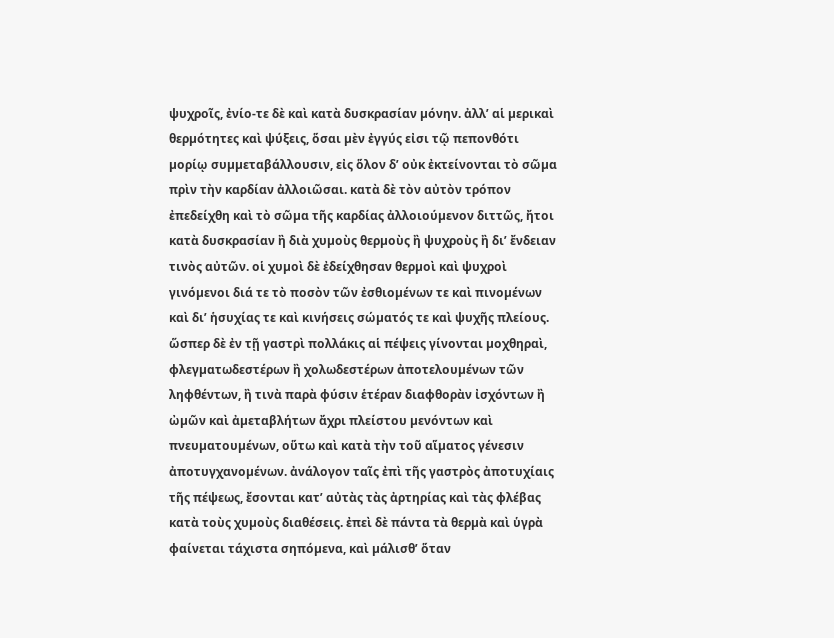ψυχροῖς, ἐνίο-τε δὲ καὶ κατὰ δυσκρασίαν µόνην. ἀλλ’ αἱ µερικαὶ θερµότητες καὶ ψύξεις, ὅσαι µὲν ἐγγύς εἰσι τῷ πεπονθότι µορίῳ συµµεταβάλλουσιν, εἰς ὅλον δ’ οὐκ ἐκτείνονται τὸ σῶµα πρὶν τὴν καρδίαν ἀλλοιῶσαι. κατὰ δὲ τὸν αὐτὸν τρόπον ἐπεδείχθη καὶ τὸ σῶµα τῆς καρδίας ἀλλοιούµενον διττῶς, ἤτοι κατὰ δυσκρασίαν ἢ διὰ χυµοὺς θερµοὺς ἢ ψυχροὺς ἢ δι’ ἔνδειαν τινὸς αὐτῶν. οἱ χυµοὶ δὲ ἐδείχθησαν θερµοὶ καὶ ψυχροὶ γινόµενοι διά τε τὸ ποσὸν τῶν ἐσθιοµένων τε καὶ πινοµένων καὶ δι’ ἡσυχίας τε καὶ κινήσεις σώµατός τε καὶ ψυχῆς πλείους. ὥσπερ δὲ ἐν τῇ γαστρὶ πολλάκις αἱ πέψεις γίνονται µοχθηραὶ, φλεγµατωδεστέρων ἢ χολωδεστέρων ἀποτελουµένων τῶν ληφθέντων, ἢ τινὰ παρὰ φύσιν ἑτέραν διαφθορὰν ἰσχόντων ἢ ὠµῶν καὶ ἀµεταβλήτων ἄχρι πλείστου µενόντων καὶ πνευµατουµένων, οὕτω καὶ κατὰ τὴν τοῦ αἵµατος γένεσιν ἀποτυγχανοµένων. ἀνάλογον ταῖς ἐπὶ τῆς γαστρὸς ἀποτυχίαις τῆς πέψεως, ἔσονται κατ’ αὐτὰς τὰς ἀρτηρίας καὶ τὰς φλέβας κατὰ τοὺς χυµοὺς διαθέσεις. ἐπεὶ δὲ πάντα τὰ θερµὰ καὶ ὑγρὰ φαίνεται τάχιστα σηπόµενα, καὶ µάλισθ’ ὅταν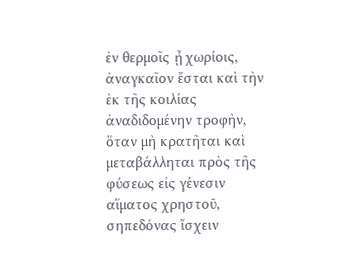ἐν θερµοῖς ᾖ χωρίοις, ἀναγκαῖον ἔσται καὶ τὴν ἐκ τῆς κοιλίας ἀναδιδοµένην τροφὴν, ὅταν µὴ κρατῆται καὶ µεταβάλληται πρὸς τῆς φύσεως εἰς γένεσιν αἵµατος χρηστοῦ, σηπεδόνας ἴσχειν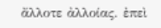ἄλλοτε ἀλλοίας. ἐπεὶ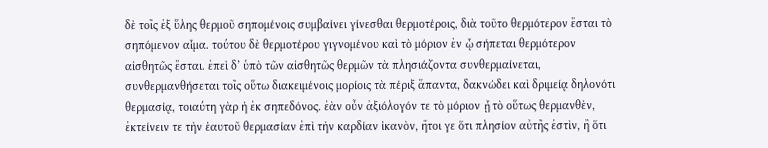δὲ τοῖς ἐξ ὕλης θερµοῦ σηποµένοις συµβαίνει γίνεσθαι θερµοτέροις, διὰ τοῦτο θερµότερον ἔσται τὸ σηπόµενον αἷµα. τούτου δὲ θερµοτέρου γιγνοµένου καὶ τὸ µόριον ἐν ᾧ σήπεται θερµότερον αἰσθητῶς ἔσται. ἐπεὶ δ’ ὑπὸ τῶν αἰσθητῶς θερµῶν τὰ πλησιάζοντα συνθερµαίνεται, συνθερµανθήσεται τοῖς οὕτω διακειµένοις µορίοις τὰ πέριξ ἅπαντα, δακνώδει καὶ δριµείᾳ δηλονότι θερµασίᾳ, τοιαύτη γὰρ ἡ ἐκ σηπεδόνος. ἐὰν οὖν ἀξιόλογόν τε τὸ µόριον ᾖ τὸ οὕτως θερµανθὲν, ἐκτείνειν τε τὴν ἑαυτοῦ θερµασίαν ἐπὶ τὴν καρδίαν ἱκανὸν, ἤτοι γε ὅτι πλησίον αὐτῆς ἐστὶν, ἢ ὅτι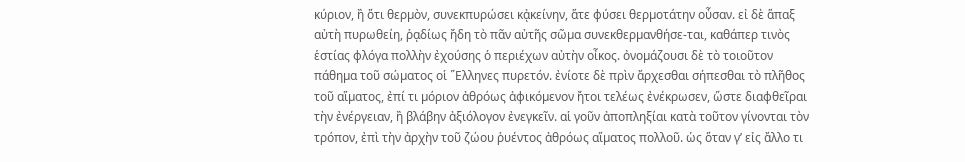κύριον, ἢ ὅτι θερµὸν, συνεκπυρώσει κᾀκείνην, ἅτε φύσει θερµοτάτην οὖσαν. εἰ δὲ ἅπαξ αὐτὴ πυρωθείη, ῥᾳδίως ἤδη τὸ πᾶν αὐτῆς σῶµα συνεκθερµανθήσε-ται, καθάπερ τινὸς ἑστίας φλόγα πολλὴν ἐχούσης ὁ περιέχων αὐτὴν οἶκος. ὀνοµάζουσι δὲ τὸ τοιοῦτον πάθηµα τοῦ σώµατος οἱ ῞Ελληνες πυρετόν. ἐνίοτε δὲ πρὶν ἄρχεσθαι σήπεσθαι τὸ πλῆθος τοῦ αἵµατος, ἐπί τι µόριον ἀθρόως ἀφικόµενον ἤτοι τελέως ἐνέκρωσεν, ὥστε διαφθεῖραι τὴν ἐνέργειαν, ἢ βλάβην ἀξιόλογον ἐνεγκεῖν. αἱ γοῦν ἀποπληξίαι κατὰ τοῦτον γίνονται τὸν τρόπον, ἐπὶ τὴν ἀρχὴν τοῦ ζώου ῥυέντος ἀθρόως αἵµατος πολλοῦ. ὡς ὅταν γ’ εἰς ἄλλο τι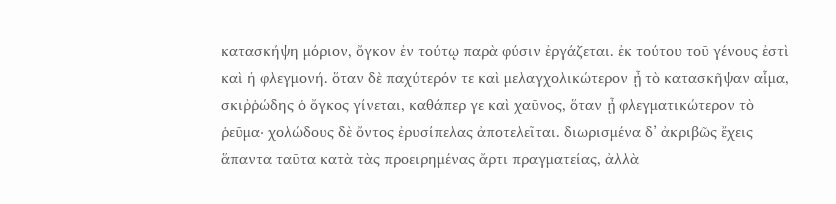κατασκήψη µόριον, ὄγκον ἐν τούτῳ παρὰ φύσιν ἐργάζεται. ἐκ τούτου τοῦ γένους ἐστὶ καὶ ἡ φλεγµονή. ὅταν δὲ παχύτερόν τε καὶ µελαγχολικώτερον ᾖ τὸ κατασκῆψαν αἷµα, σκιῤῥώδης ὁ ὄγκος γίνεται, καθάπερ γε καὶ χαῦνος, ὅταν ᾖ φλεγµατικώτερον τὸ ῥεῦµα· χολώδους δὲ ὄντος ἐρυσίπελας ἀποτελεῖται. διωρισµένα δ’ ἀκριβῶς ἔχεις ἅπαντα ταῦτα κατὰ τὰς προειρηµένας ἄρτι πραγµατείας, ἀλλὰ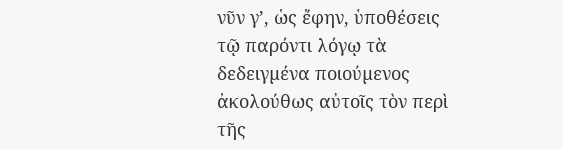νῦν γ’, ὡς ἔφην, ὑποθέσεις τῷ παρόντι λόγῳ τὰ δεδειγµένα ποιούµενος ἀκολούθως αὐτοῖς τὸν περὶ τῆς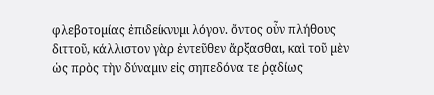φλεβοτοµίας ἐπιδείκνυµι λόγον. ὄντος οὖν πλήθους διττοῦ, κάλλιστον γὰρ ἐντεῦθεν ἄρξασθαι, καὶ τοῦ µὲν ὡς πρὸς τὴν δύναµιν εἰς σηπεδόνα τε ῥᾳδίως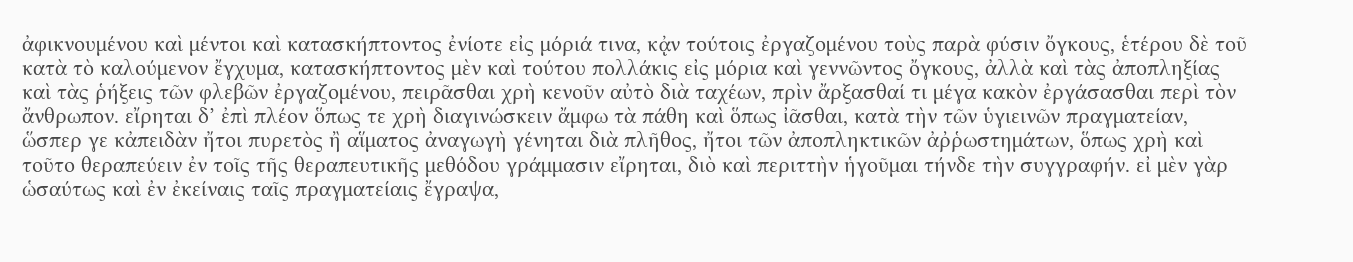ἀφικνουµένου καὶ µέντοι καὶ κατασκήπτοντος ἐνίοτε εἰς µόριά τινα, κᾀν τούτοις ἐργαζοµένου τοὺς παρὰ φύσιν ὄγκους, ἑτέρου δὲ τοῦ κατὰ τὸ καλούµενον ἔγχυµα, κατασκήπτοντος µὲν καὶ τούτου πολλάκις εἰς µόρια καὶ γεννῶντος ὄγκους, ἀλλὰ καὶ τὰς ἀποπληξίας καὶ τὰς ῥήξεις τῶν φλεβῶν ἐργαζοµένου, πειρᾶσθαι χρὴ κενοῦν αὐτὸ διὰ ταχέων, πρὶν ἄρξασθαί τι µέγα κακὸν ἐργάσασθαι περὶ τὸν ἄνθρωπον. εἴρηται δ’ ἐπὶ πλέον ὅπως τε χρὴ διαγινώσκειν ἄµφω τὰ πάθη καὶ ὅπως ἰᾶσθαι, κατὰ τὴν τῶν ὑγιεινῶν πραγµατείαν, ὥσπερ γε κἀπειδὰν ἤτοι πυρετὸς ἢ αἵµατος ἀναγωγὴ γένηται διὰ πλῆθος, ἤτοι τῶν ἀποπληκτικῶν ἀῤῥωστηµάτων, ὅπως χρὴ καὶ τοῦτο θεραπεύειν ἐν τοῖς τῆς θεραπευτικῆς µεθόδου γράµµασιν εἴρηται, διὸ καὶ περιττὴν ἡγοῦµαι τήνδε τὴν συγγραφήν. εἰ µὲν γὰρ ὡσαύτως καὶ ἐν ἐκείναις ταῖς πραγµατείαις ἔγραψα,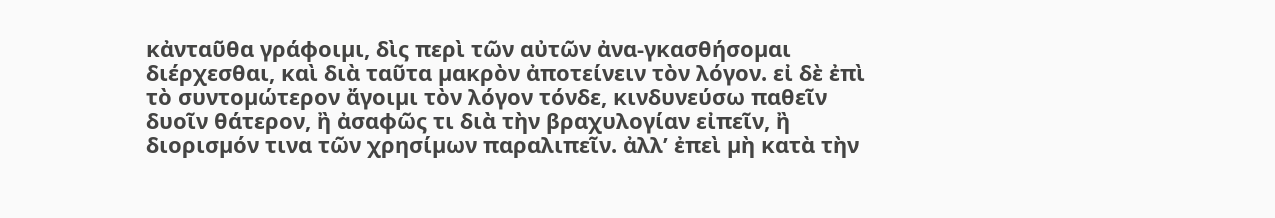κἀνταῦθα γράφοιµι, δὶς περὶ τῶν αὐτῶν ἀνα-γκασθήσοµαι διέρχεσθαι, καὶ διὰ ταῦτα µακρὸν ἀποτείνειν τὸν λόγον. εἰ δὲ ἐπὶ τὸ συντοµώτερον ἄγοιµι τὸν λόγον τόνδε, κινδυνεύσω παθεῖν δυοῖν θάτερον, ἢ ἀσαφῶς τι διὰ τὴν βραχυλογίαν εἰπεῖν, ἢ διορισµόν τινα τῶν χρησίµων παραλιπεῖν. ἀλλ’ ἐπεὶ µὴ κατὰ τὴν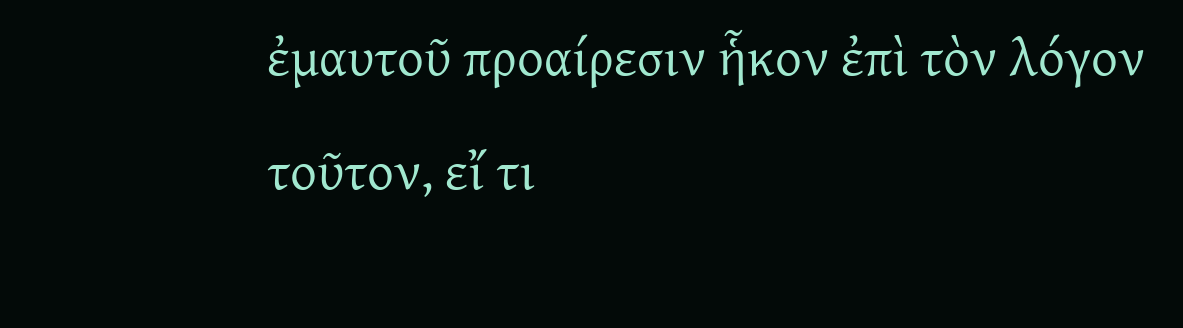ἐµαυτοῦ προαίρεσιν ἧκον ἐπὶ τὸν λόγον τοῦτον, εἴ τι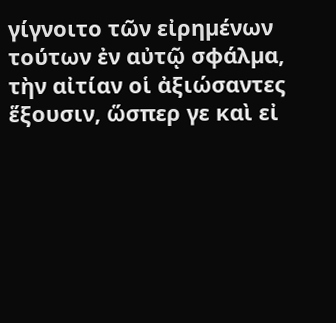γίγνοιτο τῶν εἰρηµένων τούτων ἐν αὐτῷ σφάλµα, τὴν αἰτίαν οἱ ἀξιώσαντες ἕξουσιν, ὥσπερ γε καὶ εἰ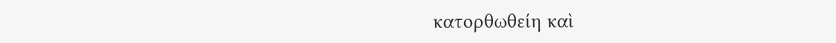κατορθωθείη καὶ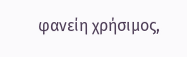φανείη χρήσιµος,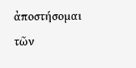ἀποστήσοµαι τῶν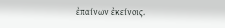ἐπαίνων ἐκείνοις.